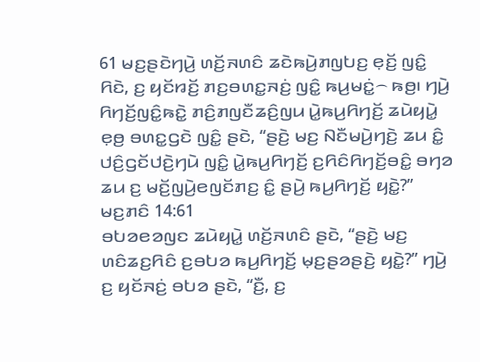61 ꤗꤢ꤬ꤔꤢꤧꤚꤣꤧ꤬ ꤛꤢꤩ꤬ꤏꤛꤢꤨ ꤘꤢꤧꤒꤣꤧ꤬ꤊꤜꤝꤢ꤬ ꤕ꤫ꤢꤩ꤬ ꤜꤢꤨ꤭ ꤖꤢꤧ, ꤢ꤬ ꤟꤢꤩꤙꤢꤩ꤬ ꤊꤢ꤬ꤋꤛꤢ꤭ꤏꤢꤦ꤬ ꤜꤢꤨ꤭ ꤒꤣ꤬ꤗꤢꤦ꤭꤮ ꤒꤥ꤬꤯ ꤚꤣꤧ꤬ ꤖꤚꤢꤩ꤬ꤜꤢꤨ꤭ꤒꤢꤧ꤭ ꤊꤢꤨ꤬ꤊꤜꤢꤪꤘꤢꤨ꤬ꤜꤣ ꤣꤧ꤭ꤒꤣ꤬ꤖꤚꤢꤩ꤬ ꤘꤣꤧꤟꤣꤧ꤭ ꤕ꤫ꤥ꤬ ꤋꤛꤢ꤭ꤞꤢꤧ ꤜꤢꤨ꤭ ꤔꤢꤧ, “ꤔꤢꤧ꤬ ꤗꤢ꤬ ꤡꤢꤪꤗꤣꤧ꤬ꤚꤢꤧ꤬ ꤘꤣ ꤢꤨ꤭ ꤓꤢꤨ꤬ꤞꤢꤩꤓꤢꤧ꤬ꤚꤣꤧ ꤜꤢꤨ꤭ ꤣꤧ꤭ꤒꤣ꤬ꤖꤚꤢꤩ꤬ ꤢ꤬ꤖꤢꤨꤖꤚꤢꤩ꤬ꤋꤢꤨ꤭ ꤋꤚꤤ ꤘꤣ ꤢ꤬ ꤗꤢꤩ꤬ꤜꤣꤧ꤬ꤕꤜꤢꤩꤊꤢ꤬ ꤢꤨ꤭ ꤔꤣꤧ꤬ ꤒꤣ꤬ꤖꤚꤢꤩ꤬ ꤟꤢꤧ꤭?”
ꤗꤢ꤬ꤊꤢꤨ 14:61
ꤋꤝꤤꤕꤤꤜꤢ ꤘꤣꤧꤟꤣꤧ꤭ ꤛꤢꤩ꤬ꤏꤛꤢꤨ ꤔꤢꤧ, “ꤔꤢꤧ꤬ ꤗꤢ꤬ ꤛꤢꤨꤘꤢ꤬ꤖꤢꤨ ꤢ꤬ꤋꤝꤤ ꤒꤣ꤬ꤖꤚꤢꤩ꤬ ꤗ꤫ꤢ꤬ꤔꤤꤔꤢꤧ꤬ ꤟꤢꤧ꤭?” ꤚꤣꤧ꤬ ꤢ꤬ ꤟꤢꤩꤏꤢꤦ꤬ ꤋꤝꤤ ꤔꤢꤧ, “ꤢꤪ꤬, ꤢ꤬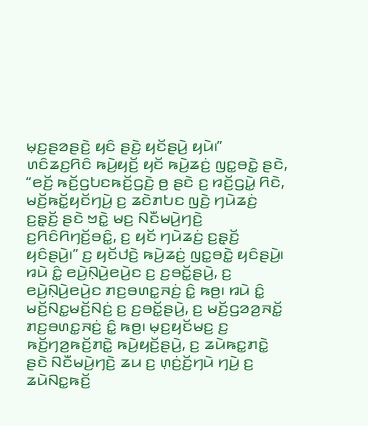ꤗ꤫ꤢ꤬ꤔꤤꤔꤢꤧ꤬ ꤟꤢꤨ ꤔꤢꤧ꤬ ꤟꤢꤩꤔꤣꤧ꤬ ꤟꤣꤧ꤯”
ꤛꤢꤨꤘꤢ꤬ꤖꤢꤨ ꤒꤣꤧ꤬ꤟꤢꤩ꤬ ꤟꤢꤩ ꤒꤣꤧ꤬ꤘꤢꤦ꤬ ꤜꤢ꤭ꤋꤢꤧ꤭ ꤔꤢꤧ, “ꤕꤢꤩ꤬ ꤒꤢꤩ꤬ꤞꤝꤢꤒꤢꤩ꤬ꤞꤢꤧ꤬ ꤥ꤬ ꤔꤢꤧ ꤢ꤬ ꤙꤢꤩ꤬ꤞꤣꤧ꤭ ꤖꤢꤧ, ꤗꤢꤩ꤬ꤒꤢꤩ꤭ꤟꤢꤩꤚꤣꤧ꤬ ꤢ꤬ ꤘꤢꤧꤊꤝꤢ ꤜꤢꤧ꤬ ꤚꤣꤧꤘꤢꤦ꤬ ꤢ꤬ꤔ꤫ꤢꤩ꤬ ꤔꤢꤧ ꤠꤢꤧ꤭ ꤗꤢ꤬ ꤡꤢꤪꤗꤣꤧ꤬ꤚꤢꤧ꤬ ꤢ꤬ꤖꤢꤨꤖꤚꤢꤩ꤬ꤋꤢꤨ꤭, ꤢ꤬ ꤟꤢꤩ ꤚꤣꤧꤘꤢꤦ꤬ ꤢ꤬ꤔ꤫ꤢꤩ꤬ ꤟꤢꤨꤔꤣꤧ꤬꤯” ꤢ꤬ ꤟꤢꤩꤓꤢꤧ꤬ ꤒꤣꤧ꤬ꤘꤢꤦ꤬ ꤜꤢ꤭ꤋꤢꤧ꤭ ꤟꤢꤨꤔꤣꤧ꤬꤯
ꤙꤣꤧ ꤢꤨ꤭ ꤕꤣꤧ꤬ꤡ꤫ꤣꤧ꤬ꤕꤣꤧ꤬ꤢ ꤢ꤬ ꤢ꤬ꤋꤢꤩ꤭ꤔꤣꤧ꤬, ꤢ꤬ ꤕꤣꤧ꤬ꤡ꤫ꤣꤧ꤬ꤕꤣꤧ꤬ꤢ ꤊꤢ꤬ꤋꤛꤢ꤭ꤏꤢꤦ꤬ ꤢꤨ꤭ ꤒꤥ꤬꤯ ꤙꤣꤧ ꤢꤨ꤭ ꤗꤢꤩ꤬ꤡꤢ꤭ꤗꤢꤩ꤬ꤡꤢꤦ꤬ ꤢ꤬ ꤢ꤬ꤋꤢꤩ꤭ꤔꤣꤧ꤬, ꤢ꤬ ꤗꤢꤩ꤬ꤞꤤꤤ꤬ꤏꤢꤩ꤭ ꤊꤢ꤬ꤋꤛꤢ꤭ꤏꤢꤦ꤬ ꤢꤨ꤭ ꤒꤥ꤬꤯ ꤗ꤫ꤢ꤬ꤟꤢꤩꤗꤢ꤬ ꤢ꤬ ꤒꤢꤩ꤬ꤚꤤ꤬ꤒꤢꤩ꤬ꤊꤢꤧ꤭ ꤒꤣꤧ꤬ꤟꤢꤩ꤬ꤔꤣꤧ꤬, ꤢ꤬ ꤘꤣꤧꤒꤢ꤭ꤊꤢꤧ꤭ ꤔꤢꤧ ꤡꤢꤪꤗꤣꤧ꤬ꤚꤢꤧ꤬ ꤘꤣ ꤢ꤬ ꤛ꤫ꤢꤦ꤬ꤢꤩ꤬ꤚꤣꤧ ꤚꤣꤧ꤬ ꤢ꤬ ꤘꤣꤧꤡꤢ꤭ꤒꤢꤩ꤬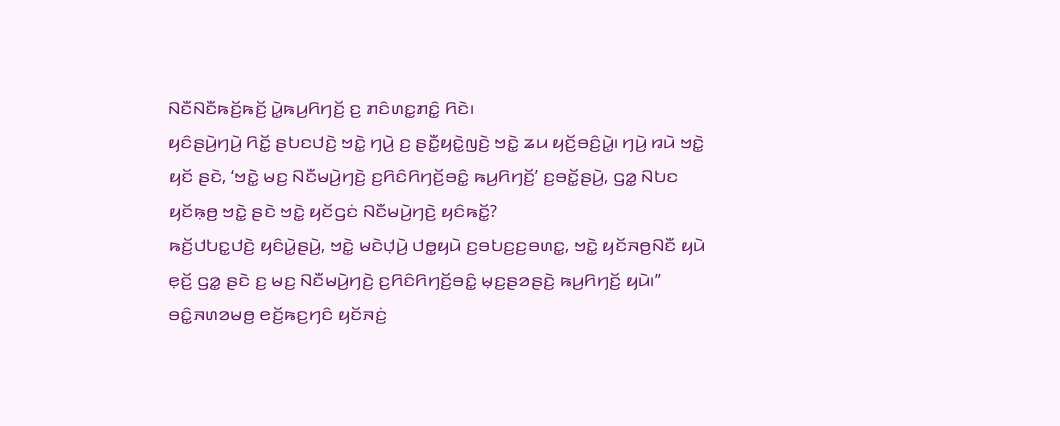ꤡꤢꤪꤡꤢꤪꤒꤢꤩ꤬ꤒꤢꤩ꤬ ꤣꤧ꤭ꤒꤣ꤬ꤖꤚꤢꤩ꤬ ꤢ꤬ ꤊꤢꤨꤛꤢ꤭ꤊꤢꤨ꤭ ꤖꤢꤧ꤯
ꤟꤢꤨꤔꤣꤧ꤬ꤚꤣꤧ꤬ ꤖꤢꤩ꤭ ꤔꤝꤢꤓꤢꤧ꤬ ꤠꤢꤧ꤭ ꤚꤣꤧ꤬ ꤢ꤬ ꤔꤢꤪ꤭ꤟꤢꤧ꤭ꤜꤢꤧ꤬ ꤠꤢꤧ꤭ ꤘꤣ ꤟꤢꤩ꤬ꤋꤢꤨ꤬ꤣꤧ꤭꤯ ꤚꤣꤧ꤬ ꤙꤣꤧ ꤠꤢꤧ꤭ ꤟꤢꤩ ꤔꤢꤧ, ‘ꤠꤢꤧ꤭ ꤗꤢ꤬ ꤡꤢꤪꤗꤣꤧ꤬ꤚꤢꤧ꤬ ꤢ꤬ꤖꤢꤨꤖꤚꤢꤩ꤬ꤋꤢꤨ꤭ ꤒꤣ꤬ꤖꤚꤢꤩ꤬’ ꤢ꤬ꤋꤢꤩ꤭ꤔꤣꤧ꤬, ꤞꤤ꤭ ꤡꤝꤢ ꤟꤢꤩꤒ꤫ꤥ꤬ ꤠꤢꤧ꤭ ꤔꤢꤧ ꤠꤢꤧ꤭ ꤟꤢꤩꤞꤢꤦ ꤡꤢꤪꤗꤣꤧ꤬ꤚꤢꤧ꤬ ꤟꤢꤨꤒꤢꤩ꤭?
ꤒꤢꤩ꤬ꤓꤝꤢ꤭ꤓꤢꤧ꤬ ꤟꤢꤨꤣꤧ꤭ꤔꤣꤧ꤬, ꤠꤢꤧ꤭ ꤗꤢꤧꤓ꤫ꤣꤧ꤬ ꤓꤥ꤭ꤟꤣꤧ ꤢ꤬ꤋꤝꤢ꤬ꤢ꤬ꤋꤛꤢ꤭, ꤠꤢꤧ꤭ ꤟꤢꤩꤏꤥ꤬ꤡꤢꤪ ꤟꤣꤧ ꤕ꤫ꤢꤩ꤬ ꤞꤤ꤭ ꤔꤢꤧ ꤢ꤬ ꤗꤢ꤬ ꤡꤢꤪꤗꤣꤧ꤬ꤚꤢꤧ꤬ ꤢ꤬ꤖꤢꤨꤖꤚꤢꤩ꤬ꤋꤢꤨ꤭ ꤗ꤫ꤢ꤬ꤔꤤꤔꤢꤧ꤬ ꤒꤣ꤬ꤖꤚꤢꤩ꤬ ꤟꤣꤧ꤯”
ꤋꤢꤨ꤭ꤏꤛꤤꤗꤥ꤬ ꤕꤢꤩ꤬ꤒꤢ꤬ꤚꤢꤨ ꤟꤢꤩꤏꤢꤦ꤬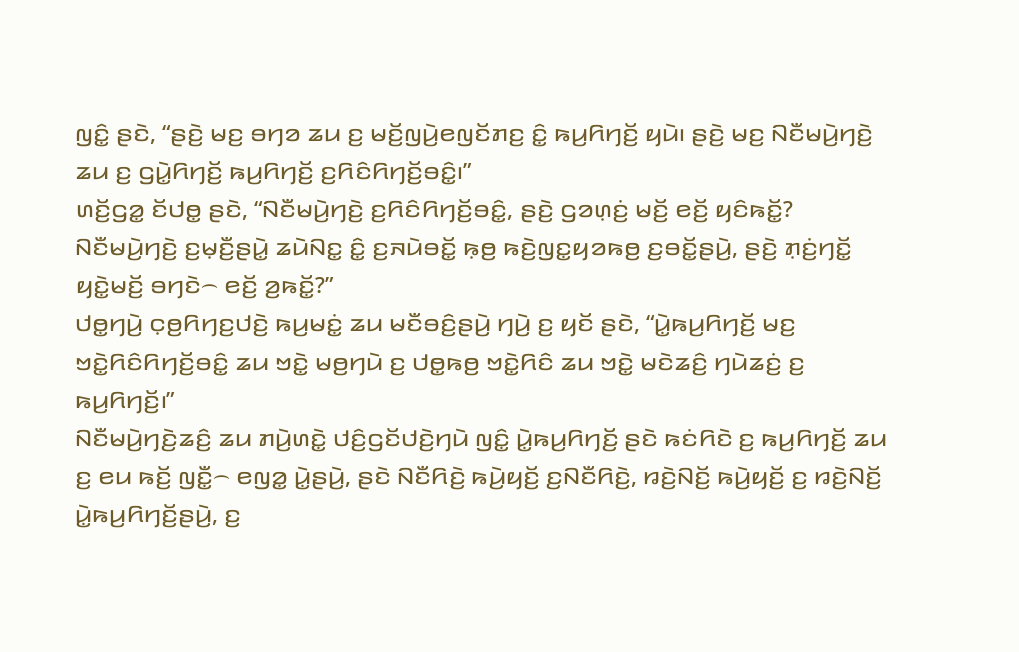ꤜꤢꤨ꤭ ꤔꤢꤧ, “ꤔꤢꤧ꤬ ꤗꤢ꤬ ꤋꤚꤤ ꤘꤣ ꤢ꤬ ꤗꤢꤩ꤬ꤜꤣꤧ꤬ꤕꤜꤢꤩꤊꤢ꤬ ꤢꤨ꤭ ꤒꤣ꤬ꤖꤚꤢꤩ꤬ ꤟꤣꤧ꤯ ꤔꤢꤧ꤬ ꤗꤢ꤬ ꤡꤢꤪꤗꤣꤧ꤬ꤚꤢꤧ꤬ ꤘꤣ ꤢ꤬ ꤞꤣꤧ꤭ꤖꤚꤢꤩ꤬ ꤒꤣ꤬ꤖꤚꤢꤩ꤬ ꤢ꤬ꤖꤢꤨꤖꤚꤢꤩ꤬ꤋꤢꤨ꤭꤯”
ꤛꤢꤩ꤬ꤞꤤ꤭ ꤢꤩꤓꤥ꤭ ꤔꤢꤧ, “ꤡꤢꤪꤗꤣꤧ꤬ꤚꤢꤧ꤬ ꤢ꤬ꤖꤢꤨꤖꤚꤢꤩ꤬ꤋꤢꤨ꤭, ꤔꤢꤧ꤬ ꤞꤤꤛ꤫ꤢꤦ꤬ ꤗꤢꤩ꤬ ꤕꤢꤩ꤬ ꤟꤢꤨꤒꤢꤩ꤭? ꤡꤢꤪꤗꤣꤧ꤬ꤚꤢꤧ꤬ ꤢ꤬ꤗ꤫ꤢꤪ꤬ꤔꤣꤧ꤭ ꤘꤣꤧꤡꤢ꤭ ꤢꤨ꤭ ꤢ꤬ꤏꤣꤧꤋꤢꤩ꤭ ꤒ꤫ꤥ꤬ ꤒꤢꤧ꤬ꤜꤢ꤭ꤟꤤꤒꤥ꤬ ꤢ꤬ꤋꤢꤩ꤭ꤔꤣꤧ꤬, ꤔꤢꤧ꤬ ꤊ꤫ꤢꤦ꤬ꤚꤢꤩ꤭ ꤟꤢꤧ꤭ꤗꤢꤩ꤬ ꤋꤚꤢꤧ꤮ ꤕꤢꤩ꤬ ꤤ꤬ꤒꤢꤩ꤭?”
ꤓꤥ꤭ꤚꤣꤧ꤬ ꤍ꤫ꤥ꤬ꤖꤚꤢ꤬ꤓꤢꤧ꤬ ꤒꤣ꤬ꤗꤢꤦ꤭ ꤘꤣ ꤗꤢꤪꤋꤢꤨ꤬ꤔꤣꤧ꤬ ꤚꤣꤧ꤬ ꤢ꤬ ꤟꤢꤩ ꤔꤢꤧ, “ꤣꤧ꤭ꤒꤣ꤬ꤖꤚꤢꤩ꤬ ꤗꤢ꤬ ꤠꤢꤧ꤭ꤖꤢꤨꤖꤚꤢꤩ꤬ꤋꤢꤨ꤭ ꤘꤣ ꤠꤢꤧ꤭ ꤗꤥ꤬ꤚꤣꤧ ꤢ꤬ ꤓꤥ꤭ꤒꤥ꤬ ꤠꤢꤧ꤭ꤖꤢꤨ ꤘꤣ ꤠꤢꤧ꤭ ꤗꤢꤧꤘꤢꤨ꤬ ꤚꤣꤧꤘꤢꤦ꤬ ꤢ꤬ ꤒꤣ꤬ꤖꤚꤢꤩ꤬꤯”
ꤡꤢꤪꤗꤣꤧ꤬ꤚꤢꤧ꤬ꤘꤢꤨ꤬ ꤘꤣ ꤊꤣꤧ꤬ꤛꤢꤧ꤭ ꤓꤢꤨ꤬ꤞꤢꤩꤓꤢꤧ꤬ꤚꤣꤧ ꤜꤢꤨ꤭ ꤣꤧ꤭ꤒꤣ꤬ꤖꤚꤢꤩ꤬ ꤔꤢꤧ ꤒꤢꤦꤖꤢꤧ ꤢ꤬ ꤒꤣ꤬ꤖꤚꤢꤩ꤬ ꤘꤣ ꤢ꤬ ꤕꤣ ꤒꤢꤩ꤬ ꤜꤢꤪ꤭꤮ ꤕꤜꤤ꤭ ꤣꤧ꤭ꤔꤣꤧ꤬, ꤔꤢꤧ ꤡꤢꤪꤖꤢꤧ꤬ ꤒꤣꤧ꤬ꤟꤢꤩ꤬ ꤢ꤬ꤡꤢꤪꤖꤢꤧ꤬, ꤙꤢꤧ꤬ꤡꤢꤩ꤬ ꤒꤣꤧ꤬ꤟꤢꤩ꤬ ꤢ꤬ ꤙꤢꤧ꤬ꤡꤢꤩ꤬ ꤣꤧ꤭ꤒꤣ꤬ꤖꤚꤢꤩ꤬ꤔꤣꤧ꤬, ꤢ꤬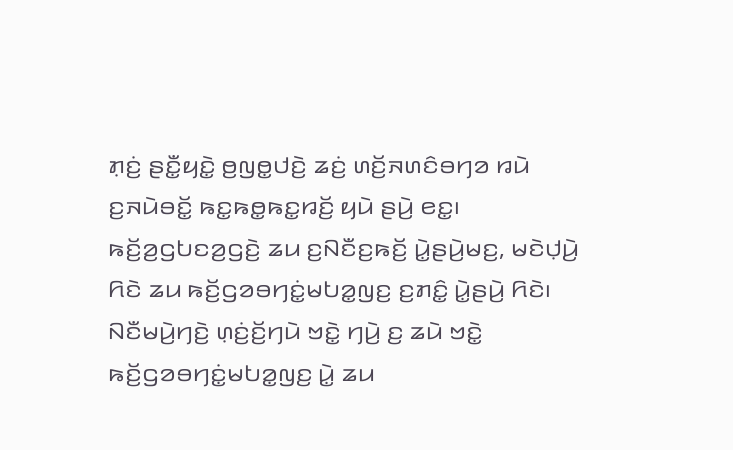ꤊ꤫ꤢꤦ꤬ ꤔꤢꤪ꤭ꤟꤢꤧ꤭ ꤥ꤬ꤜꤥ꤭ꤓꤢꤧ꤬ ꤘꤢꤦ꤬ ꤛꤢꤩ꤬ꤏꤛꤢꤨꤋꤚꤤ ꤙꤣꤧ ꤢ꤬ꤏꤣꤧꤋꤢꤩ꤭ ꤒꤢ꤭ꤒꤥ꤭ꤒꤢ꤭ꤙꤢꤩ꤬ ꤟꤣꤧ ꤔꤣꤧ꤬ ꤕꤢ꤭꤯
ꤒꤢꤩ꤬ꤤ꤬ꤞꤝꤢꤤ꤬ꤞꤢꤧ꤬ ꤘꤣ ꤢ꤬ꤡꤢꤪꤢ꤬ꤒꤢꤩ꤬ ꤣꤧ꤭ꤔꤣꤧ꤬ꤗꤢ꤬, ꤗꤢꤧꤓ꤫ꤣꤧ꤬ ꤖꤢꤧ ꤘꤣ ꤒꤢꤩ꤬ꤞꤤꤋꤚꤢꤦ꤭ꤗꤝꤤ꤭ꤜꤢ꤬ ꤢ꤬ꤊꤢꤨ꤭ ꤣꤧ꤭ꤔꤣꤧ꤬ ꤖꤢꤧ꤯ ꤡꤢꤪꤗꤣꤧ꤬ꤚꤢꤧ꤬ ꤛ꤫ꤢꤦ꤬ꤢꤩ꤬ꤚꤣꤧ ꤠꤢꤧ꤭ ꤚꤣꤧ꤬ ꤢ꤬ ꤘꤣꤧ ꤠꤢꤧ꤭ ꤒꤢꤩ꤬ꤞꤤꤋꤚꤢꤦ꤭ꤗꤝꤤ꤭ꤜꤢ꤬ ꤣꤧ꤭ ꤘꤣ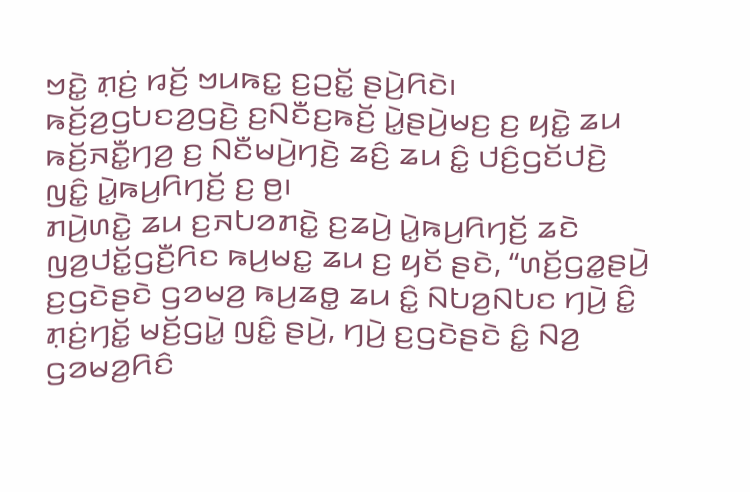ꤠꤢꤧ꤭ ꤊ꤫ꤢꤦ꤬ ꤙꤢꤩ꤬ ꤠꤣꤒꤢ꤭ ꤢ꤬ꤑꤢꤩ꤭ ꤔꤣꤧ꤬ꤖꤢꤧ꤯ ꤒꤢꤩ꤬ꤤ꤬ꤞꤝꤢꤤ꤬ꤞꤢꤧ꤬ ꤢ꤬ꤡꤢꤪꤢ꤬ꤒꤢꤩ꤬ ꤣꤧ꤭ꤔꤣꤧ꤬ꤗꤢ꤬ ꤢ꤬ ꤟꤢꤧ꤭ ꤘꤣ ꤒꤢꤩ꤬ꤏꤢꤪ꤭ꤚꤤ꤬ ꤢ꤬ ꤡꤢꤪꤗꤣꤧ꤬ꤚꤢꤧ꤬ ꤘꤢꤨ꤬ ꤘꤣ ꤢꤨ꤭ ꤓꤢꤨ꤬ꤞꤢꤩꤓꤢꤧ꤬ ꤜꤢꤨ꤭ ꤣꤧ꤭ꤒꤣ꤬ꤖꤚꤢꤩ꤬ ꤢ꤬ ꤥ꤬꤯
ꤊꤣꤧ꤬ꤛꤢꤧ꤭ ꤘꤣ ꤢ꤬ꤏꤝꤤꤊꤢꤧ꤭ ꤢ꤬ꤘꤣꤧ꤬ ꤣꤧ꤭ꤒꤣ꤬ꤖꤚꤢꤩ꤬ ꤘꤢꤧ ꤜꤤ꤬ꤓꤢꤩ꤭ꤞꤢꤪ꤬ꤖꤢ ꤒꤣ꤬ꤗꤢ꤭ ꤘꤣ ꤢ꤬ ꤟꤢꤩ ꤔꤢꤧ, “ꤛꤢꤩ꤬ꤞꤤ꤭ꤔꤣꤧ꤬ ꤢ꤬ꤞꤢꤧꤔꤢꤧ ꤞꤤꤗꤤ꤬ ꤒꤣ꤬ꤘꤥ꤭ ꤘꤣ ꤢꤨ꤭ ꤡꤝꤤ꤬ꤡꤝꤢ ꤚꤣꤧ꤬ ꤢꤨ꤭ ꤊ꤫ꤢꤦ꤬ꤚꤢꤩ꤭ ꤗꤢꤩ꤬ꤞꤣꤧ꤭ ꤜꤢꤨ꤭ ꤔꤣꤧ꤬, ꤚꤣꤧ꤬ ꤢ꤬ꤞꤢꤧꤔꤢꤧ ꤢꤨ꤭ ꤡꤤ꤬ ꤞꤤꤗꤤ꤬ꤖꤢꤨ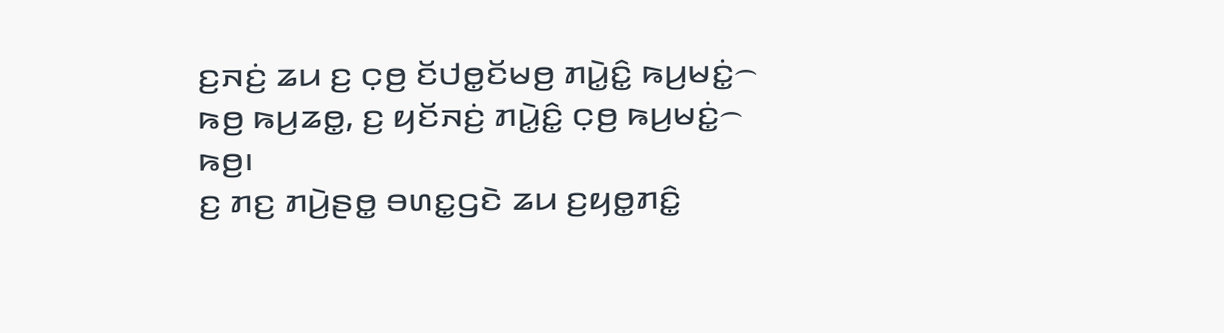ꤢ꤬ꤏꤢꤦ꤬ ꤘꤣ ꤢ꤬ ꤍ꤫ꤥ꤬ ꤢꤩꤓꤥ꤭ꤢꤩꤗꤥ꤬ ꤊꤣꤧ꤭ꤢꤨ꤭ ꤒꤣ꤬ꤗꤢꤦ꤭꤮ ꤒꤥ꤬ ꤒꤣ꤬ꤘꤥ꤭, ꤢ꤬ ꤟꤢꤩꤏꤢꤦ꤬ ꤊꤣꤧ꤭ꤢꤨ꤭ ꤍ꤫ꤥ꤬ ꤒꤣ꤬ꤗꤢꤦ꤭꤮ ꤒꤥ꤬꤯
ꤢ꤬ ꤊꤢ꤬ ꤊꤣꤧ꤬ꤔꤥ꤭ ꤋꤛꤢ꤭ꤞꤢꤧ ꤘꤣ ꤢ꤬ꤟꤥ꤭ꤊꤢꤨ꤭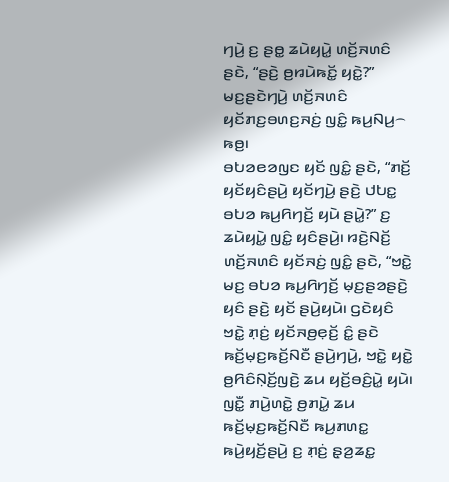ꤚꤣꤧ꤬ ꤢ꤬ ꤔꤥ꤭ ꤘꤣꤧꤟꤣꤧ꤭ ꤛꤢꤩ꤬ꤏꤛꤢꤨ ꤔꤢꤧ, “ꤔꤢꤧ꤬ ꤥ꤬ꤙꤣꤧꤒꤢꤩ꤭ ꤟꤢꤧ꤭?” ꤗꤢ꤬ꤔꤢꤧꤚꤣꤧ꤬ ꤛꤢꤩ꤬ꤏꤛꤢꤨ ꤟꤢꤩꤊꤢ꤬ꤋꤛꤢ꤬ꤏꤢꤦ꤬ ꤜꤢꤨ꤭ ꤒꤣ꤬ꤡꤣ꤬꤮ ꤒꤥ꤬꤯
ꤋꤝꤤꤕꤤꤜꤢ ꤟꤢꤩ ꤜꤢꤨ꤭ ꤔꤢꤧ, “ꤊꤢꤩ꤬ ꤟꤢꤩꤟꤢꤨꤔꤣꤧ꤬ ꤟꤢꤩꤚꤣꤧ꤬ ꤔꤢꤧ꤬ ꤓꤝꤢ꤭ ꤋꤝꤤ ꤒꤣ꤬ꤖꤚꤢꤩ꤬ ꤟꤣꤧ ꤔꤣꤧ꤭?” ꤢ꤬ ꤘꤣꤧꤟꤣꤧ꤭ ꤜꤢꤨ꤭ ꤟꤢꤨꤔꤣꤧ꤬꤯ ꤙꤢꤧ꤬ꤡꤢꤩ꤬ ꤛꤢꤩ꤬ꤏꤛꤢꤨ ꤟꤢꤩꤏꤢꤦ꤬ ꤜꤢꤨ꤭ ꤔꤢꤧ, “ꤠꤢꤧ꤭ ꤗꤢ꤬ ꤋꤝꤤ ꤒꤣ꤬ꤖꤚꤢꤩ꤬ ꤗ꤫ꤢ꤬ꤔꤤꤔꤢꤧ꤬ ꤟꤢꤨ ꤔꤢꤧ꤬ ꤟꤢꤩ ꤔꤣꤧ꤬ꤟꤣꤧ꤯ ꤞꤢꤧꤟꤢꤨ ꤠꤢꤧ꤭ ꤊ꤫ꤢꤦ꤬ ꤟꤢꤩꤏꤥ꤬ꤕ꤫ꤢꤩ꤬ ꤢꤨ꤭ ꤔꤢꤧ ꤒꤢꤩ꤬ꤗ꤫ꤢ꤬ꤒꤢꤩ꤬ꤡꤢꤪ ꤔꤣꤧ꤬ꤚꤣꤧ꤬, ꤠꤢꤧ꤭ ꤟꤢꤧ꤭ ꤥ꤬ꤖꤢꤨꤡ꤫ꤢꤩ꤬ꤜꤢꤧ꤬ ꤘꤣ ꤟꤢꤩ꤬ꤋꤢꤨ꤬ꤣꤧ꤭ ꤟꤣꤧ꤯ ꤜꤢꤪ꤭ ꤊꤣꤧ꤬ꤛꤢꤧ꤭ ꤥ꤬ꤊꤣꤧ꤭ ꤘꤣ ꤒꤢꤩ꤬ꤗ꤫ꤢ꤬ꤒꤢꤩ꤬ꤡꤢꤪ ꤒꤣ꤬ꤊꤛꤢ꤭ ꤒꤣꤧ꤬ꤟꤢꤩ꤬ꤔꤣꤧ꤬ ꤢ꤬ ꤊ꤫ꤢꤦ꤬ ꤔ꤫ꤤ꤬ꤘꤢ꤭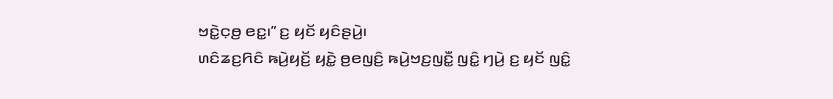ꤠꤢꤧ꤭ꤍ꤫ꤥ꤬ ꤕꤢ꤭꤯” ꤢ꤬ ꤟꤢꤩ ꤟꤢꤨꤔꤣꤧ꤬꤯
ꤛꤢꤨꤘꤢ꤬ꤖꤢꤨ ꤒꤣꤧ꤬ꤟꤢꤩ꤬ ꤟꤢꤧ꤭ ꤥ꤬ꤕꤜꤢꤨ꤬ ꤒꤣꤧ꤬ꤠꤢ꤬ꤜꤢꤪ꤭ ꤜꤢꤨ꤭ ꤚꤣꤧ꤬ ꤢ꤬ ꤟꤢꤩ ꤜꤢꤨ꤭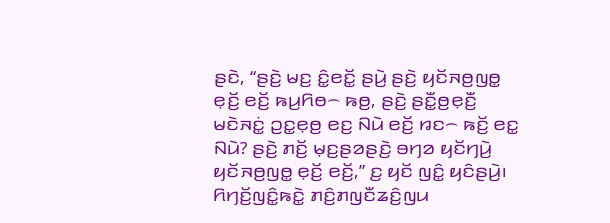ꤔꤢꤧ, “ꤔꤢꤧ꤬ ꤗꤢ꤬ ꤢꤨ꤭ꤕꤢꤩ꤭ ꤔꤣꤧ꤬ ꤔꤢꤧ꤬ ꤟꤢꤩꤏꤥ꤬ꤜꤥ꤭ ꤕ꤫ꤢꤩ꤬ ꤕꤢꤩ꤬ ꤒꤣ꤬ꤖꤥ꤮ ꤒꤥ꤬, ꤔꤢꤧ꤬ ꤔꤢꤪ꤭ꤥ꤬ꤕ꤫ꤢꤪ꤬ ꤗꤢꤧꤏꤢꤦ꤭ ꤑꤢ꤭ꤕ꤫ꤥ꤬ ꤕꤢ꤬ ꤡꤣꤧ ꤕꤢꤩ꤬ ꤙꤢ꤮ ꤒꤢꤩ꤬ ꤕꤢ꤭ ꤡꤣꤧ? ꤔꤢꤧ꤬ ꤊꤢꤩ꤬ ꤗ꤫ꤢ꤬ꤔꤤꤔꤢꤧ꤬ ꤋꤚꤤ ꤟꤢꤩꤚꤣꤧ꤬ ꤟꤢꤩꤏꤥ꤬ꤜꤥ꤭ ꤕ꤫ꤢꤩ꤬ ꤕꤢꤩ꤬,” ꤢ꤬ ꤟꤢꤩ ꤜꤢꤨ꤭ ꤟꤢꤨꤔꤣꤧ꤬꤯
ꤖꤚꤢꤩ꤬ꤜꤢꤨ꤭ꤒꤢꤧ꤭ ꤊꤢꤨ꤬ꤊꤜꤢꤪꤘꤢꤨ꤬ꤜꤣ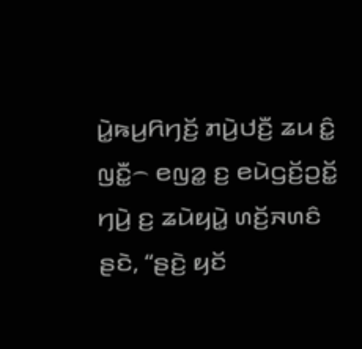ꤣꤧ꤭ꤒꤣ꤬ꤖꤚꤢꤩ꤬ ꤊꤣꤧ꤬ꤓꤢꤪ꤬ ꤘꤣ ꤢꤨ꤭ ꤜꤢꤪ꤭꤮ ꤕꤜꤤ꤭ ꤢ꤬ ꤕꤣꤧꤞꤢꤩ꤬ꤑꤢꤩ꤭ ꤚꤣꤧ꤬ ꤢ꤬ ꤘꤣꤧꤟꤣꤧ꤭ ꤛꤢꤩ꤬ꤏꤛꤢꤨ ꤔꤢꤧ, “ꤔꤢꤧ꤬ ꤟꤢꤩ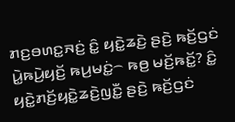ꤊꤢ꤬ꤋꤛꤢ꤭ꤏꤢꤦ꤬ ꤢꤨ꤭ ꤟꤢꤧ꤭ꤘꤢꤧ꤬ ꤔꤢꤧ꤬ ꤒꤢꤩ꤬ꤞꤢꤦ ꤣꤧ꤭ꤒꤣꤧ꤬ꤟꤢꤩ꤬ ꤒꤣ꤬ꤗꤢꤦ꤭꤮ ꤒꤥ꤬ ꤗꤢꤩ꤬ꤒꤢꤩ꤭? ꤢꤨ꤭ ꤟꤢꤧ꤭ꤊꤢꤩ꤬ꤟꤢꤧ꤭ꤘꤢꤧ꤬ꤜꤢꤪ꤭ ꤔꤢꤧ꤬ ꤒꤢꤩ꤬ꤞꤢꤦ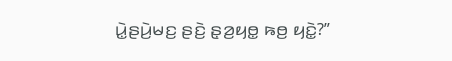ꤣꤧ꤭ꤔꤣꤧ꤬ꤗꤢ꤬ ꤔꤢꤧ꤬ ꤔ꤫ꤤ꤬ꤟꤥ꤭ ꤒꤥ꤬ ꤟꤢꤧ꤭?”